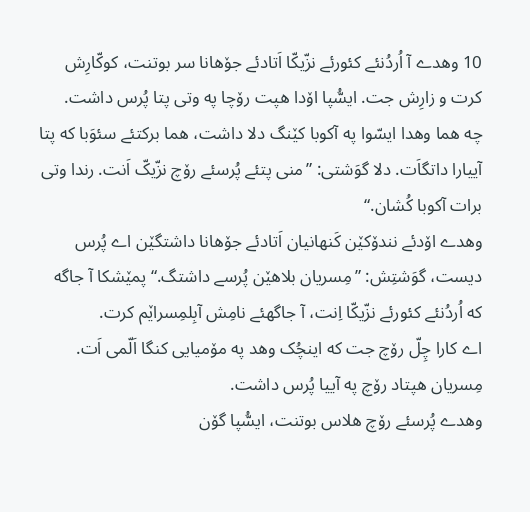10 وهدے آ اُردُنئے کئورئے نزّیکّا اَتادئے جۆهانا سر بوتنت، کوکّارِش کرت و زارِش جت. ایسُّپا اۆدا هپت رۆچا په وتی پتا پُرس داشت.
چه هما وهدا ایسّوا په آکوبا کێنگ دلا داشت، هما برکتئے سئوَبا که پتا آییارا داتگاَت. دلا گوَشتی: ”منی پتئے پُرسئے رۆچ نزّیکّ اَنت. رندا وتی برات آکوبا کُشان.“
وهدے اۆدئے نندۆکێن کَنهانیان اَتادئے جۆهانا داشتگێن اے پُرس دیست، گوَشتِش: ”مِسریان بلاهێن پُرسے داشتگ.“ پمێشکا آ جاگه که اُردُنئے کئورئے نزّیکّا اِنت، آ جاگهئے نامِش آبِلمِسراێم کرت.
اے کارا چِلّ رۆچ جت که اینچُک وهد په مۆمیایی کنگا اَلّمی اَت. مِسریان هپتاد رۆچ په آییا پُرس داشت.
وهدے پُرسئے رۆچ هلاس بوتنت، ایسُّپا گۆن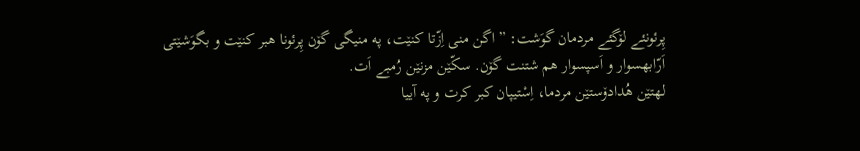پِرئونئے لۆگئے مردمان گوَشت: ”اگن منی اِزّتا کنێت، په منیگی گۆن پِرئونا هبر کنێت و بگوَشێتی
اَرّابهسوار و اَسپسوار هم شتنت گۆن. سکّێن مزنێن رُمبے اَت.
لهتێن هُدادۆستێن مردما، اِسْتیپان کبر کرت و په آییا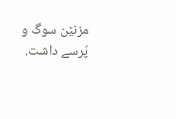مزنێن سوگ و پُرسے داشت.